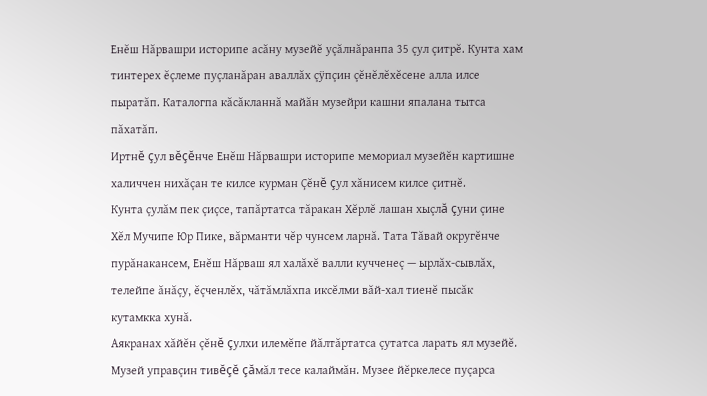Енĕш Нăрвашри историпе асăну музейĕ уçăлнăранпа 35 çул çитрĕ. Кунта хам тинтерех ĕçлеме пуçланăран аваллăх çÿпçин çĕнĕлĕхĕсене алла илсе пыратăп. Каталогпа кăсăкланнă майăн музейри кашни япалана тытса пăхатăп.
Иртнĕ çул вĕçĕнче Енĕш Нăрвашри историпе мемориал музейĕн картишне халиччен нихăçан те килсе курман Çĕнĕ çул хăнисем килсе çитнĕ.
Кунта çулăм пек çиçсе, тапăртатса тăракан Хĕрлĕ лашан хыçлă çуни çине Хĕл Мучипе Юр Пике, вăрманти чĕр чунсем ларнă. Тата Тăвай округĕнче пурăнакансем, Енĕш Нăрваш ял халăхĕ валли кучченеç — ырлăх-сывлăх, телейпе ăнăçу, ĕçченлĕх, чăтăмлăхпа иксĕлми вăй-хал тиенĕ пысăк кутамкка хунă.
Аякранах хăйĕн çĕнĕ çулхи илемĕпе йăлтăртатса çутатса ларать ял музейĕ. Музей управçин тивĕçĕ çăмăл тесе калаймăн. Музее йĕркелесе пуçарса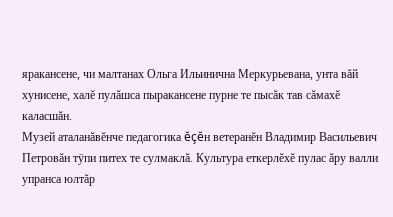яракансене, чи малтанах Ольга Ильинична Меркурьевана, унта вăй хунисене, халĕ пулăшса пыракансене пурне те пысăк тав сăмахĕ каласшăн.
Музей аталанăвĕнче педагогика ĕçĕн ветеранĕн Владимир Васильевич Петровăн тÿпи питех те сулмаклă. Культура еткерлĕхĕ пулас ăру валли упранса юлтăр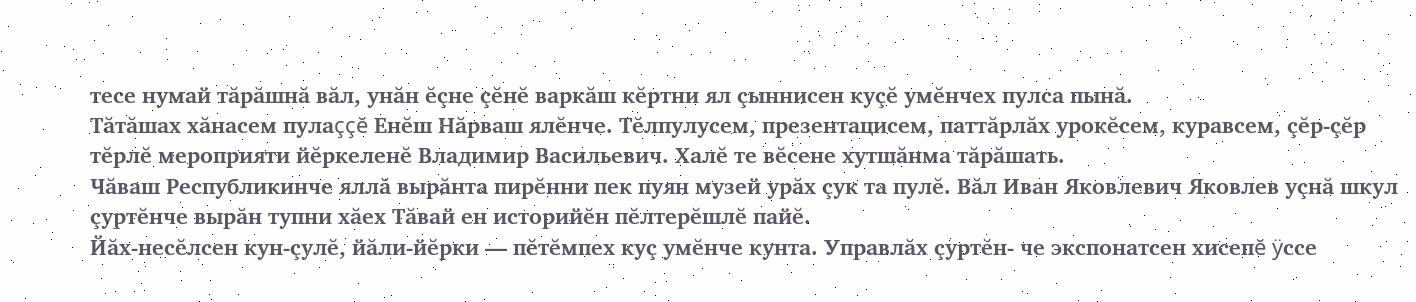тесе нумай тăрăшнă вăл, унăн ĕçне çĕнĕ варкăш кĕртни ял çыннисен куçĕ умĕнчех пулса пынă.
Тăтăшах хăнасем пулаççĕ Енĕш Нăрваш ялĕнче. Тĕлпулусем, презентацисем, паттăрлăх урокĕсем, куравсем, çĕр-çĕр тĕрлĕ мероприяти йĕркеленĕ Владимир Васильевич. Халĕ те вĕсене хутшăнма тăрăшать.
Чăваш Республикинче яллă вырăнта пирĕнни пек пуян музей урăх çук та пулĕ. Вăл Иван Яковлевич Яковлев уçнă шкул çуртĕнче вырăн тупни хăех Тăвай ен историйĕн пĕлтерĕшлĕ пайĕ.
Йăх-несĕлсен кун-çулĕ, йăли-йĕрки — пĕтĕмпех куç умĕнче кунта. Управлăх çуртĕн- че экспонатсен хисепĕ ÿссе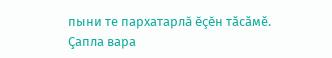пыни те пархатарлă ĕçĕн тăсăмĕ. Çапла вара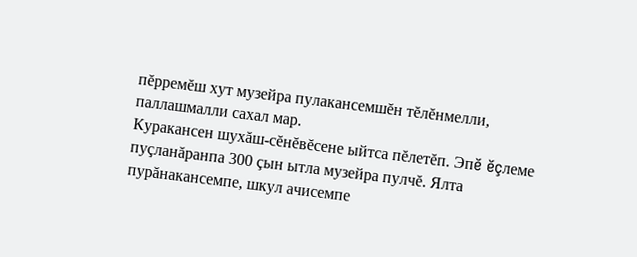пĕрремĕш хут музейра пулакансемшĕн тĕлĕнмелли, паллашмалли сахал мар.
Куракансен шухăш-сĕнĕвĕсене ыйтса пĕлетĕп. Эпĕ ĕçлеме пуçланăранпа 300 çын ытла музейра пулчĕ. Ялта пурăнакансемпе, шкул ачисемпе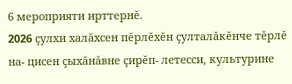6 мероприяти ирттернĕ.
2026 çулхи халăхсен пĕрлĕхĕн çулталăкĕнче тĕрлĕ на- цисен çыхăнăвне çирĕп- летесси, культурине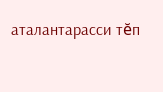аталантарасси тĕп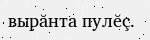вырăнта пулĕç.